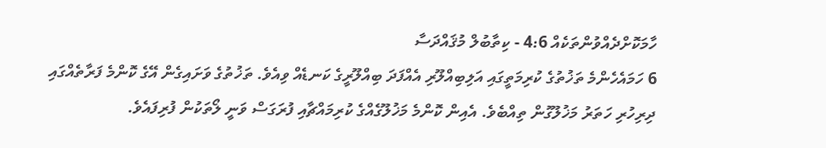ހާމަކޮށްދެއްވުންތަކެއް 4:6 - ކިތާބުލް މުޤައްދަސާ
6 ހަމައެހެންމެ ތަޚުތުގެ ކުރިމަތީގައި އަލިބިއްލޫރި އެއްފަދަ ބިއްލޫރީގެ ކަނޑެއް ވިއެވެ. ތަޚުތުގެ ވަށައިގެން އޭގެ ކޮންމެ ފަރާތެއްގައި ދިރިހުރި ހަތަރު މަޚުލޫގުން ތިއްބެވެ. އެއިން ކޮންމެ މަޚުލޫގެއްގެ ކުރިމައްޗާއި ފުރަގަސް ވަނީ ލޯތަކުން ފުރިފައެވެ.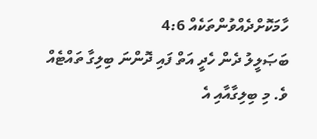ހާމަކޮށްދެއްވުންތަކެއް 4:6
ބަޞަލީލު ދެން ހެދީ އަތް ފައި ދޮންނަ ބިލިގާ ތައްޓެއް ވެ. މި ބިލިގާއާއި އެ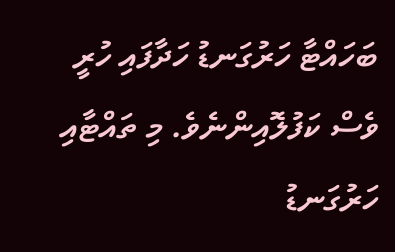ބަހައްޓާ ހަރުގަނޑު ހަދާފައި ހުރީ ވެސް ކަފުލޮއިންނެވެ. މި ތައްޓާއި ހަރުގަނޑު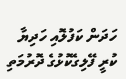ހަދަން ކަފުލޮއި ހަދިޔާ ކުރީ ފޭލިގެކޮޅުގެ ދޮރުމަތި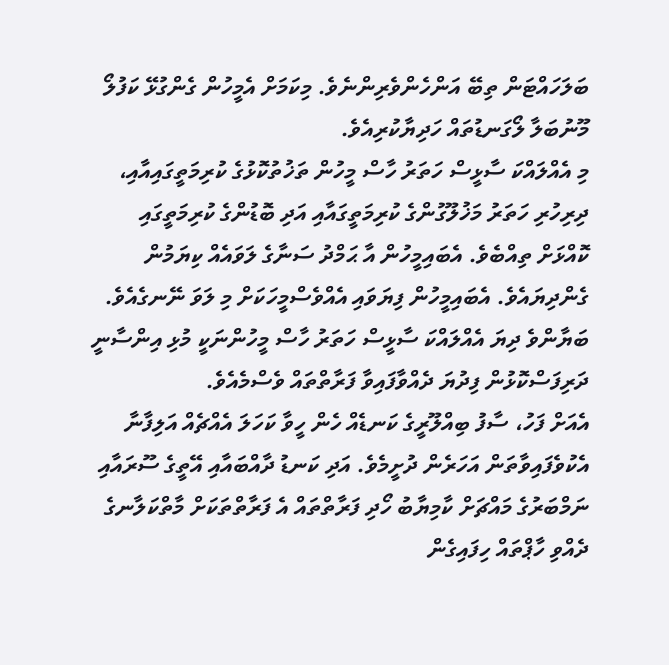ބަލަހައްޓަން ތިބޭ އަންހެންވެރިންނެވެ. މިކަމަށް އެމީހުން ގެންގުޅޭ ކަފުލޯ މޫނުބަލާ ލޯގަނޑުތައް ހަދިޔާކުރިއެވެ.
މި އެއްލައްކަ ސާޅީސް ހަތަރު ހާސް މީހުން ތަޚުތުކޮޅުގެ ކުރިމަތީގައިއާއި، ދިރިހުރި ހަތަރު މަޚުލޫގުންގެ ކުރިމަތީގައާއި އަދި ބޮޑުންގެ ކުރިމަތީގައި ކޮއްޅަށް ތިއްބެވެ. އެބައިމީހުން އާ ޙަމްދު ސަނާގެ ލަވައެއް ކިޔަމުން ގެންދިޔައެވެ. އެބައިމީހުން ފިޔަވައި އެއްވެސްމީހަކަށް މި ލަވަ ނޭނގެއެވެ. ބަޔާންވެ ދިޔަ އެއްލައްކަ ސާޅީސް ހަތަރު ހާސް މީހުންނަކީ މުޅި އިންސާނީ ދަރިފަސްކޮޅުން ފިދުޔަ ދެއްވާފައިވާ ފަރާތްތައް ވެސްމެއެވެ.
އެއަށް ފަހު، ސާފު ބިއްލޫރީގެ ކަނޑެއް ހެން ހީވާ ކަހަލަ އެއްޗެއް އަލިފާނާ އެކުވެފައިވާތަން އަހަރެން ދުށީމެވެ. އަދި ކަނޑު ދާއްބައާއި އޭތީގެ ސޫރައާއި ނަމްބަރުގެ މައްޗަށް ކާމިޔާބު ހޯދި ފަރާތްތައް އެ ފަރާތްތަކަށް މާތްކަލާނގެ ދެއްވި ހާޕްތައް ހިފައިގެން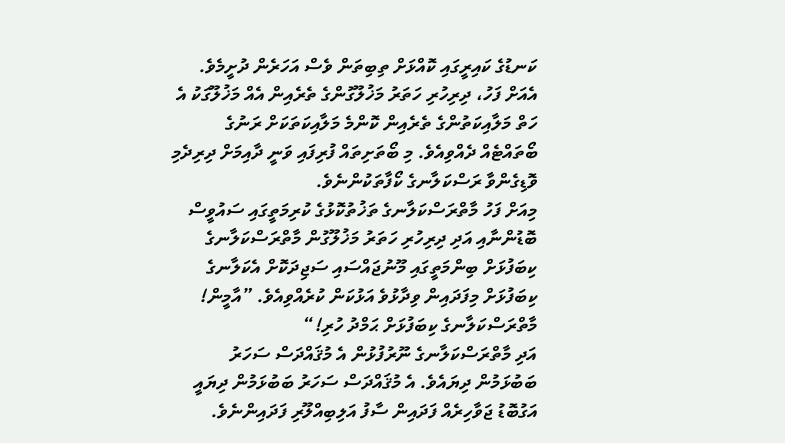ކަނޑުގެ ކައިރީގައި ކޮއްޅަށް ތިބިތަން ވެސް އަހަރެން ދުށީމެވެ.
އެއަށް ފަހު، ދިރިހުރި ހަތަރު މަޚުލޫގުންގެ ތެރެއިން އެއް މަޚުލޫގަކު އެ ހަތް މަލާއިކަތުންގެ ތެރެއިން ކޮންމެ މަލާއިކަތަކަށް ރަނުގެ ބޯތައްޓެއް ދެއްވިއެވެ. މި ބޯތަށިތައް ފުރިފައި ވަނީ ދާއިމަށް ދިރިދެމި ވޮޑިގެންވާ ރަސްކަލާނގެ ކޯފާތަކުންނެވެ.
މިއަށް ފަހު މާތްރަސްކަލާނގެ ތަޚުތުކޮޅުގެ ކުރިމަތީގައި ސައުވީސް ބޮޑުންނާއި އަދި ދިރިހުރި ހަތަރު މަޚުލޫގުން މާތްރަސްކަލާނގެ ކިބަފުޅަށް ބިންމަތީގައި މޫނުޖައްސައި ސަޖިދަކޮށް އެކަލާނގެ ކިބަފުޅަށް މިފަދައިން ވިދާޅުވެ އަޅުކަން ކުރެއްވިއެވެ. ”އާމީން! މާތްރަސްކަލާނގެ ކިބަފުޅަށް ޙަމްދު ހުރި!“
އަދި މާތްރަސްކަލާނގެ ނޫރުފުޅުން އެ މުޤައްދަސް ސަހަރު ބަބުޅަމުން ދިޔައެވެ. އެ މުޤައްދަސް ސަހަރު ބަބުޅަމުން ދިޔައީ އަގުބޮޑު ޖަވާހިރެއް ފަދައިން ސާފު އަލިބިއްލޫރި ފަދައިންނެވެ.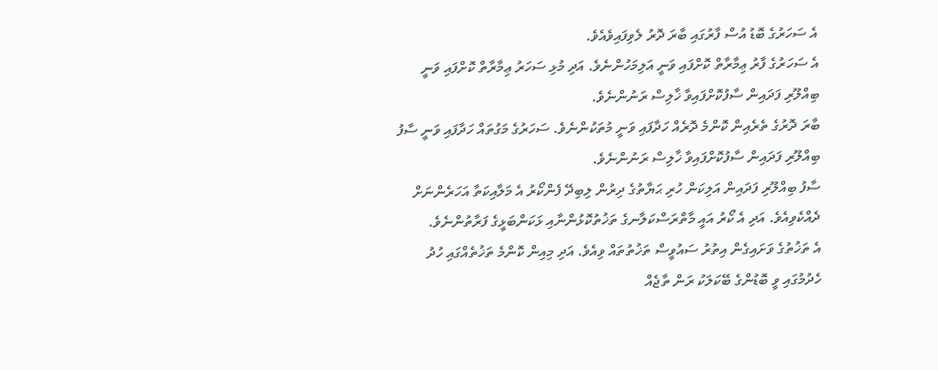އެ ސަހަރުގެ ބޮޑު އުސް ފާރުގައި ބާރަ ދޮރު ލެވިފައިވެއެވެ.
އެ ސަހަރުގެ ފާރު ޢިމާރާތް ކޮށްފައި ވަނީ އަލިމަހުންނެވެ. އަދި މުޅި ސަހަރު ޢިމާރާތް ކޮށްފައި ވަނީ ބިއްލޫރި ފަދައިން ސާފުކޮށްފައިވާ ޚާލިސް ރަނުންނެވެ.
ބާރަ ދޮރުގެ ތެރެއިން ކޮންމެ ދޮރެއް ހަދާފައި ވަނީ މުތަކުންނެވެ. ސަހަރުގެ މަގުތައް ހަދާފައި ވަނީ ސާފު ބިއްލޫރި ފަދައިން ސާފުކޮށްފައިވާ ޚާލިސް ރަނުންނެވެ.
ސާފު ބިއްލޫރި ފަދައިން އަލިކަން ހުރި ޙަޔާތުގެ ދިރުން ލިބިދޭ ފެންކޯރު އެ މަލާއިކަތާ އަހަރެންނަށް ދެއްކެވިއެވެ. އަދި އެ ކޯރު އައީ މާތްރަސްކަލާނގެ ތަޚުތުކޮޅުންނާއި ޅަކަންބަޅީގެ ފަރާތުންނެވެ.
އެ ތަޚުތުގެ ވަށައިގެން އިތުރު ސައުވީސް ތަޚުތުތައް ވިއެވެ. އަދި މިއިން ކޮންމެ ތަޚުތެއްގައި ހުދު ހެދުމުގައި ވީ ބޮޑުންގެ ބޭކަލަކު ރަން ތާޖެއް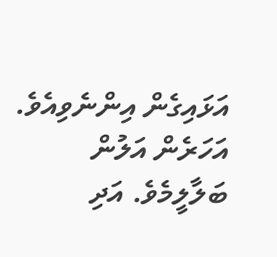އަޅައިގެން އިންނެވިއެވެ.
އަހަރެން އަލުން ބަލާލީމެވެ. އަދި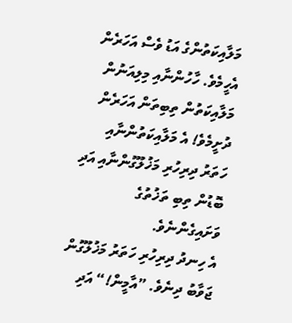މަލާއިކަތުންގެ އަޑު ވެސް އަހަރެން އެހީމެވެ. ހާހުންނާއި މިލިއަނުން މަލާއިކަތުން ތިބިތަން އަހަރެން ދުށީމެވެ! އެ މަލާއިކަތުންނާއި ހަތަރު ދިރިހުރި މަޚުލޫގުންނާއި އަދި ބޮޑުން ތިބި ތަޚުތުގެ ވަށައިގެންނެވެ.
އެ ހިނދު ދިރިހުރި ހަތަރު މަޚުލޫގުން ޖަވާބު ދިނެވެ. ”އާމީން!“ އަދި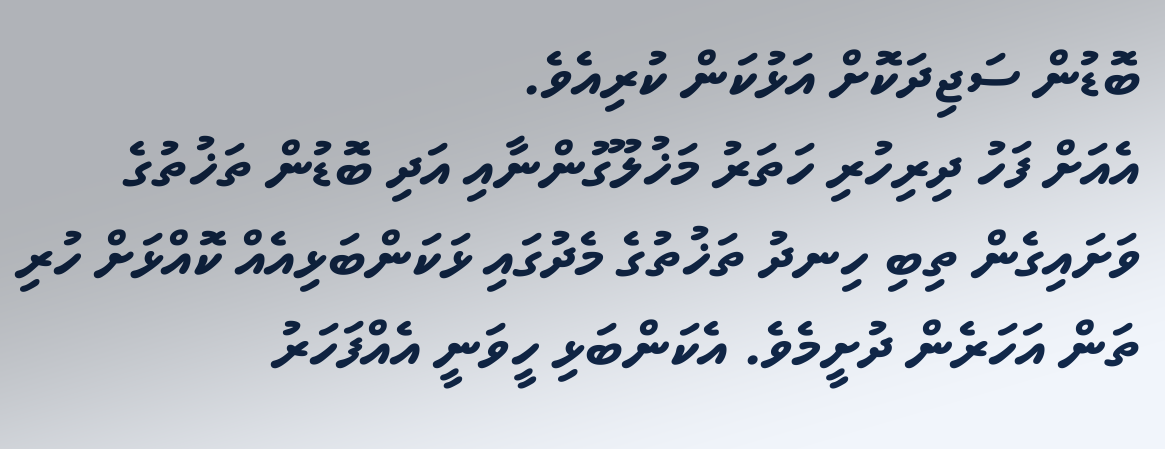ބޮޑުން ސަޖިދަކޮށް އަޅުކަން ކުރިއެވެ.
އެއަށް ފަހު ދިރިހުރި ހަތަރު މަޚުލޫގުންނާއި އަދި ބޮޑުން ތަޚުތުގެ ވަށައިގެން ތިބި ހިނދު ތަޚުތުގެ މެދުގައި ޅަކަންބަޅިއެއް ކޮއްޅަށް ހުރި ތަން އަހަރެން ދުށީމެވެ. އެކަންބަޅި ހީވަނީ އެއްފަހަރު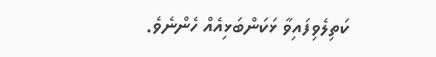ކަތިލެވިފައިވާ ޅަކަންބަޅިއެއް ހެންނެވެ.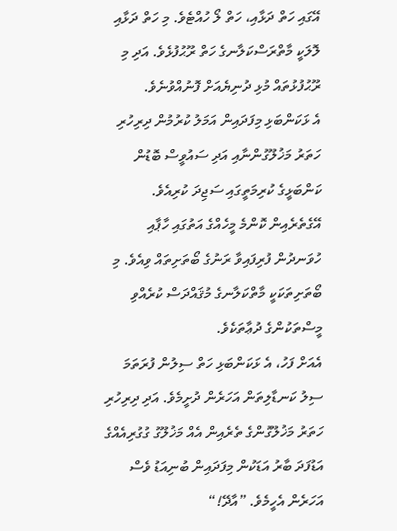އޭގައި ހަތް ދަޅާއި، ހަތް ލޯ ހުއްޓެވެ. މި ހަތް ދަޅާއި ލޮލަކީ މާތްރަސްކަލާނގެ ހަތް ރޫޙުފުޅެވެ. އަދި މި ރޫޙުފުޅުތައް މުޅި ދުނިޔެއަށް ފޮނުއްވުނެވެ.
އެ ޅަކަންބަޅި މިފަދައިން އަމަލު ކުރުމުން ދިރިހުރި ހަތަރު މަޚުލޫގުންނާއި އަދި ސައުވީސް ބޮޑުން ކަންބަޅީގެ ކުރިމަތީގައި ސަޖިދަ ކުރިއެވެ. އޭގެތެރެއިން ކޮންމެ މީހެއްގެ އަތުގައި ހާޕާއި ހުވަނދުން ފުރިފައިވާ ރަނުގެ ބޯތަށިތައް ވިއެވެ. މި ބޯތަށިތަކަކީ މާތްކަލާނގެ މުޤައްދަސް ކުރެއްވި މީސްތަކުންގެ ދުޢާތަކެވެ.
އެއަށް ފަހު، އެ ޅަކަންބަޅި ހަތް ސިލުން ފުރަތަމަ ސިލު ކަނޑާލިތަން އަހަރެން ދުށީމެވެ. އަދި ދިރިހުރި ހަތަރު މަޚުލޫގުންގެ ތެރެއިން އެއް މަޚުލޫގު ގުގުރިއެއްގެ އަޑުފަދަ ބާރު އަޑަކުން މިފަދައިން ބުނިއަޑު ވެސް އަހަރެން އެހީމެވެ. ”އާދޭ!“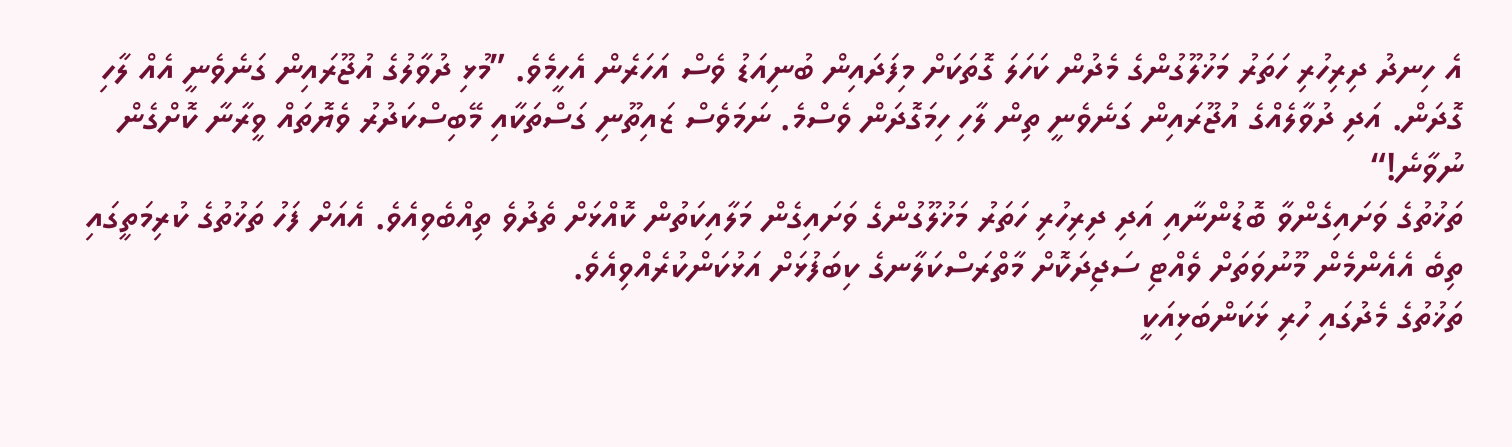އެ ހިނދު ދިރިހުރި ހަތަރު މަޚުލޫގުންގެ މެދުން ކަހަލަ ގޮތަކަށް މިފަދައިން ބުނިއަޑު ވެސް އަހަރެން އެހީމެވެ. ”މުޅި ދުވާލުގެ އުޖޫރައިން ގަނެވެނީ އެއް ލާހި ގޮދަން. އަދި ދުވާލެއްގެ އުޖޫރައިން ގަނެވެނީ ތިން ލާހި ހިމަގޮދަން ވެސްމެ. ނަމަވެސް ޒައިތޫނި ގަސްތަކާއި މޭބިސްކަދުރު ވެޔޮތައް ވީރާނާ ކޮށްގެން ނުވާނެ!“
ތަޚުތުގެ ވަށައިގެންވާ ބޮޑުންނާއި އަދި ދިރިހުރި ހަތަރު މަޚުލޫގުންގެ ވަށައިގެން މަލާއިކަތުން ކޮއްޅަށް ތެދުވެ ތިއްބެވިއެވެ. އެއަށް ފަހު ތަޚުތުގެ ކުރިމަތީގައި ތިބެ އެއެންމެން މޫނުވަތަށް ވެއްޓި ސަޖިދަކޮށް މާތްރަސްކަލާނގެ ކިބަފުޅަށް އަޅުކަންކުރެއްވިއެވެ.
ތަޚުތުގެ މެދުގައި ހުރި ޅަކަންބަޅިއަކީ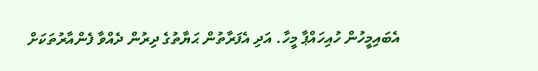އެބައިމީހުން ހުއިހައްޕާ މީހާ. އަދި އެފަރާތުން ޙަޔާތުގެ ދިރުން ދެއްވާ ފެންއާރުތަކަށް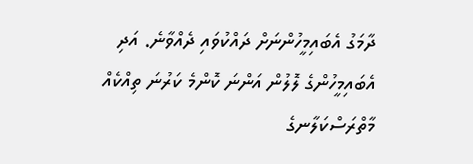ދާމަގު އެބައިމީހުންނަށް ދައްކުވައި ދެއްވާނެ. އަދި އެބައިމީހުންގެ ލޮލުން އަންނަ ކޮންމެ ކަރުނަ ތިއްކެއް މާތްރަސްކަލާނގެ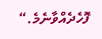ފޮހެދެއްވާނެމެ.“